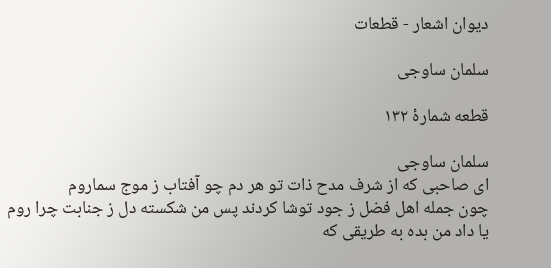دیوان اشعار - قطعات

سلمان ساوجی

قطعه شمارهٔ ۱۳۲

سلمان ساوجی
ای صاحبی که از شرف مدح ذات تو هر دم چو آفتاب ز موج سماروم
چون جمله اهل فضل ز جود توشا کردند پس من شکسته دل ز جنابت چرا روم
یا داد من بده به طریقی که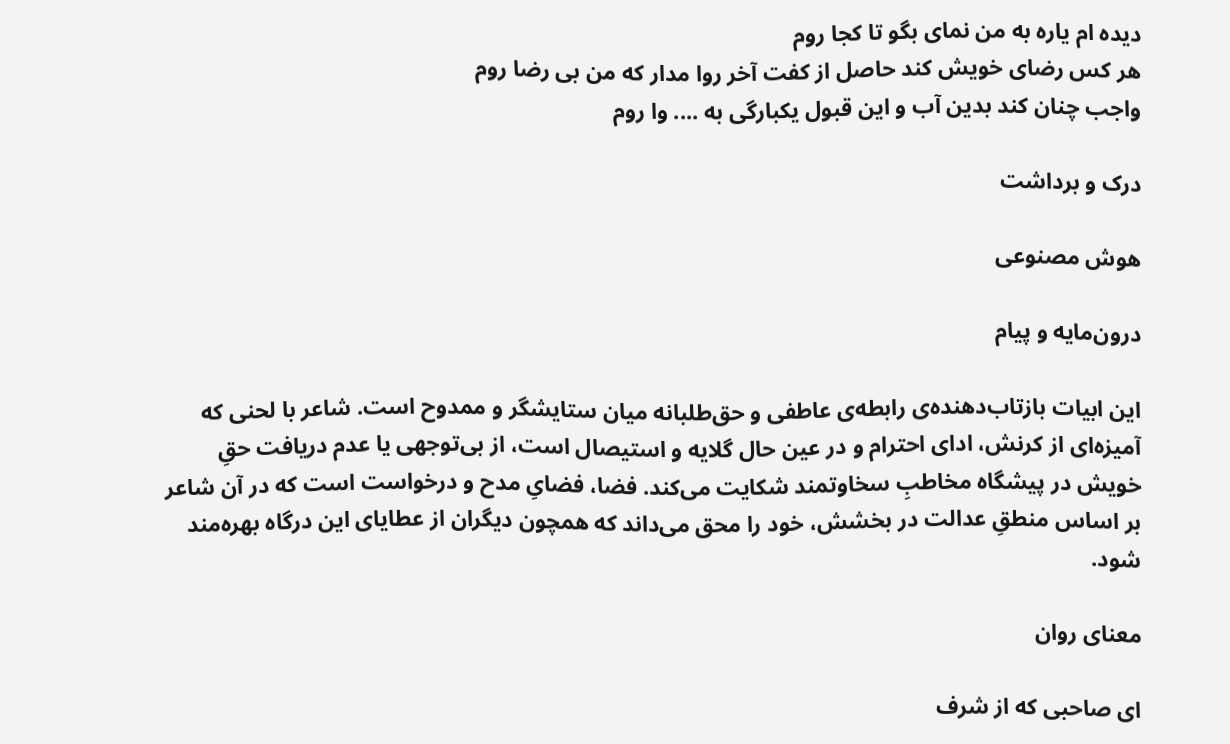دیده ام یاره به من نمای بگو تا کجا روم
هر کس رضای خویش کند حاصل از کفت آخر روا مدار که من بی رضا روم
واجب چنان کند بدین آب و این قبول یکبارگی به .... وا روم

درک و برداشت

هوش مصنوعی

درون‌مایه و پیام

این ابیات بازتاب‌دهنده‌ی رابطه‌ی عاطفی و حق‌طلبانه میان ستایشگر و ممدوح است. شاعر با لحنی که آمیزه‌ای از کرنش، ادای احترام و در عین حال گلایه و استیصال است، از بی‌توجهی یا عدم دریافت حقِ خویش در پیشگاه مخاطبِ سخاوتمند شکایت می‌کند. فضا، فضایِ مدح و درخواست است که در آن شاعر بر اساس منطقِ عدالت در بخشش، خود را محق می‌داند که همچون دیگران از عطایای این درگاه بهره‌مند شود.

معنای روان

ای صاحبی که از شرف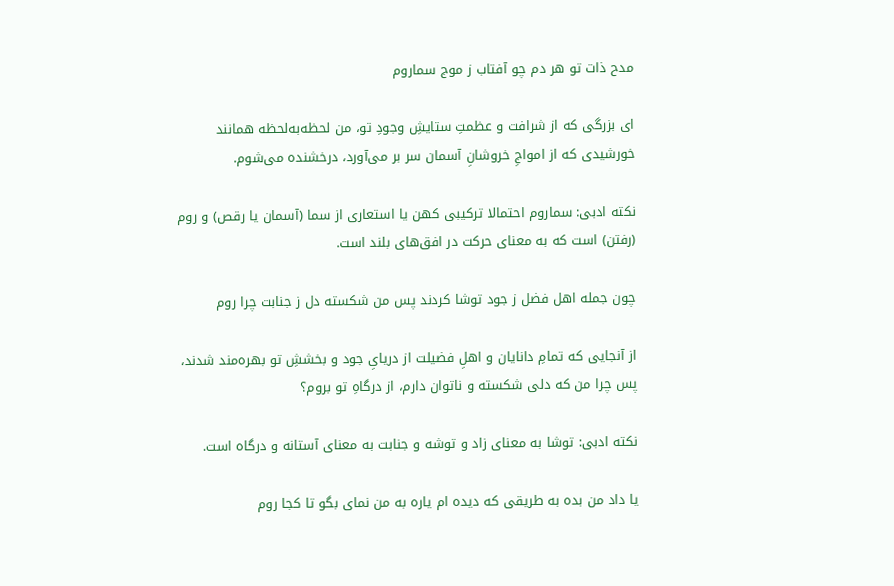مدح ذات تو هر دم چو آفتاب ز موج سماروم

ای بزرگی که از شرافت و عظمتِ ستایشِ وجودِ تو، من لحظه‌به‌لحظه همانند خورشیدی که از امواجِ خروشانِ آسمان سر بر می‌آورد، درخشنده می‌شوم.

نکته ادبی: سماروم احتمالا ترکیبی کهن یا استعاری از سما (آسمان یا رقص) و روم (رفتن) است که به معنای حرکت در افق‌های بلند است.

چون جمله اهل فضل ز جود توشا کردند پس من شکسته دل ز جنابت چرا روم

از آنجایی که تمامِ دانایان و اهلِ فضیلت از دریایِ جود و بخششِ تو بهره‌مند شدند، پس چرا من که دلی شکسته و ناتوان دارم، از درگاهِ تو بروم؟

نکته ادبی: توشا به معنای زاد و توشه و جنابت به معنای آستانه و درگاه است.

یا داد من بده به طریقی که دیده ام یاره به من نمای بگو تا کجا روم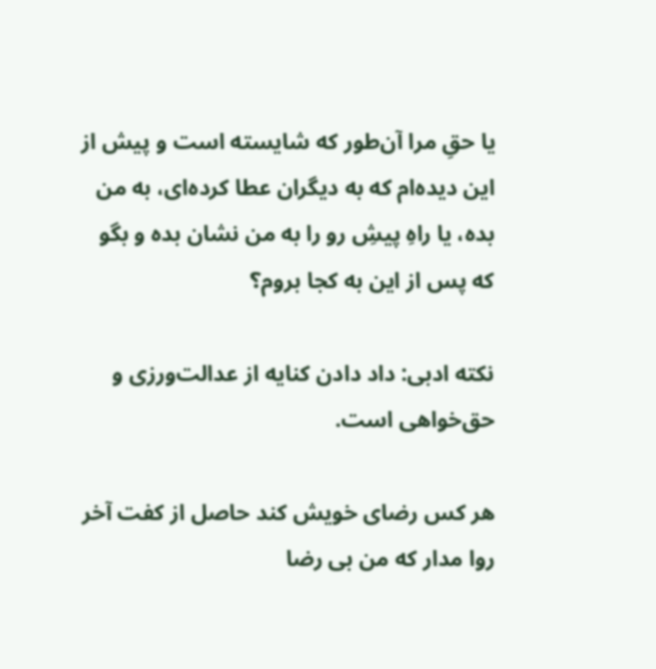یا حقِ مرا آن‌طور که شایسته است و پیش از این دیده‌ام که به دیگران عطا کرده‌ای، به من بده، یا راهِ پیشِ رو را به من نشان بده و بگو که پس از این به کجا بروم؟

نکته ادبی: داد دادن کنایه از عدالت‌ورزی و حق‌خواهی است.

هر کس رضای خویش کند حاصل از کفت آخر روا مدار که من بی رضا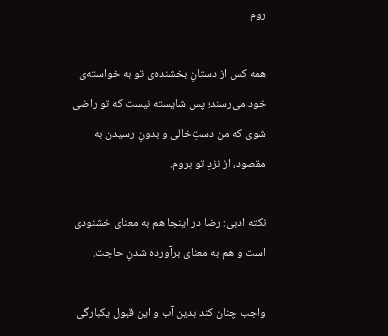روم

همه کس از دستانِ بخشنده‌ی تو به خواسته‌ی خود می‌رسند؛ پس شایسته نیست که تو راضی شوی که من دستِ‌خالی و بدونِ رسیدن به مقصود، از نزدِ تو بروم.

نکته ادبی: رضا در اینجا هم به معنای خشنودی است و هم به معنای برآورده شدنِ حاجت.

واجب چنان کند بدین آب و این قبول یکبارگی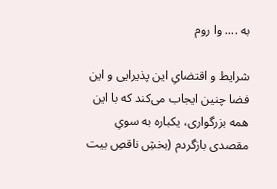به .... وا روم

شرایط و اقتضایِ این پذیرایی و این فضا چنین ایجاب می‌کند که با این همه بزرگواری، یکباره به سویِ مقصدی بازگردم (بخشِ ناقصِ بیت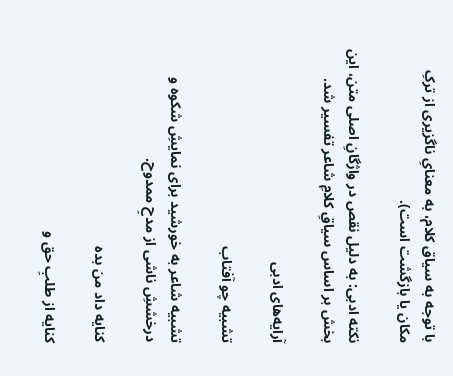با توجه به سیاق کلام، به معنایِ ناگزیری از ترکِ مکان یا بازگشت است).

نکته ادبی: به دلیل نقص در واژگانِ اصلی متن، این بخش بر اساس سیاقِ کلامِ شاعر تفسیر شد.

آرایه‌های ادبی

تشبیه چو آفتاب

تشبیه شاعر به خورشید برای نمایشِ شکوه و درخششِ ناشی از مدحِ ممدوح.

کنایه داد من بده

کنایه از طلبِ حق و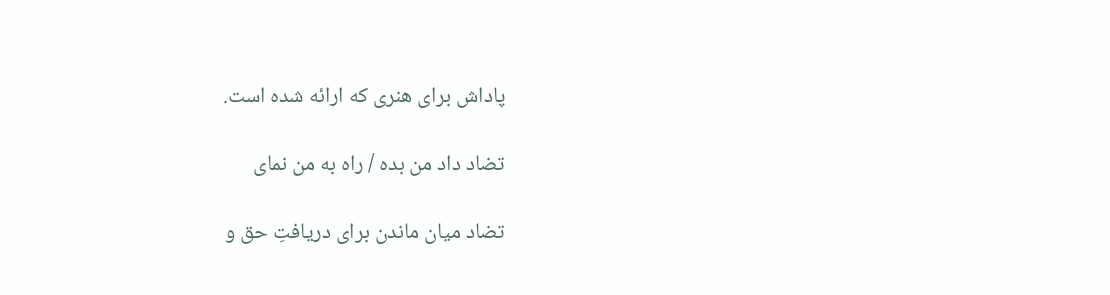پاداش برای هنری که ارائه شده است.

تضاد داد من بده / راه به من نمای

تضاد میان ماندن برای دریافتِ حق و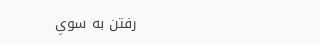رفتن به سویِ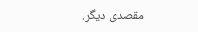مقصدی دیگر.